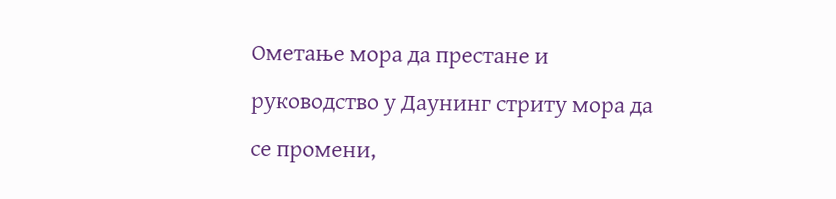Ометање мора да престане и руководство у Даунинг стриту мора да се промени,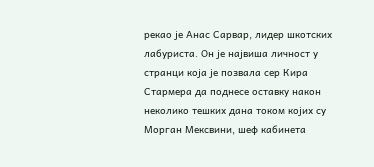рекао је Анас Сарвар, лидер шкотских лабуриста. Он је највиша личност у странци која је позвала сер Кира Стармера да поднесе оставку након неколико тешких дана током којих су Морган Мексвини, шеф кабинета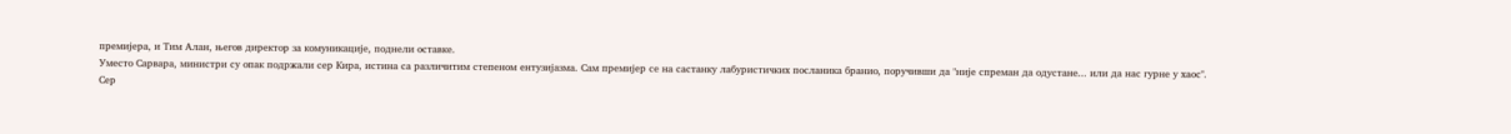премијера, и Тим Алан, његов директор за комуникације, поднели оставке.
Уместо Сарвара, министри су опак подржали сер Кира, истина са различитим степеном ентузијазма. Сам премијер се на састанку лабуристичких посланика бранио, поручивши да "није спреман да одустане... или да нас гурне у хаос".
Сер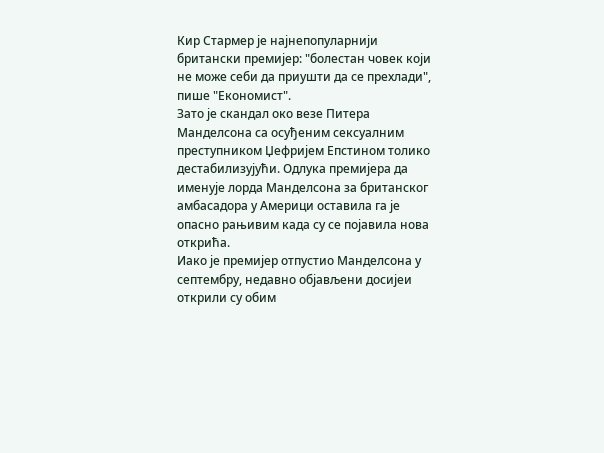Кир Стармер је најнепопуларнији британски премијер: "болестан човек који не може себи да приушти да се прехлади", пише "Економист".
Зато је скандал око везе Питера Манделсона са осуђеним сексуалним преступником Џефријем Епстином толико дестабилизујући. Одлука премијера да именује лорда Манделсона за британског амбасадора у Америци оставила га је опасно рањивим када су се појавила нова открића.
Иако је премијер отпустио Манделсона у септембру, недавно објављени досијеи открили су обим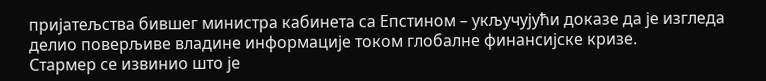пријатељства бившег министра кабинета са Епстином – укључујући доказе да је изгледа делио поверљиве владине информације током глобалне финансијске кризе.
Стармер се извинио што је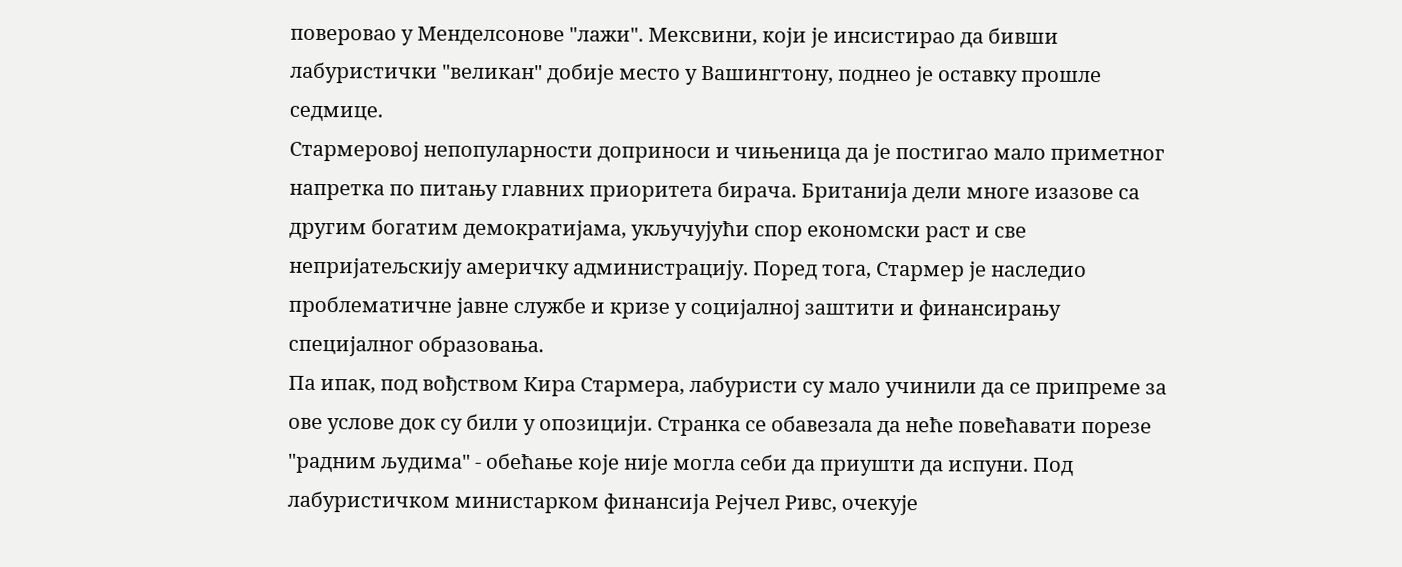поверовао у Менделсонове "лажи". Мексвини, који је инсистирао да бивши лабуристички "великан" добије место у Вашингтону, поднео је оставку прошле седмице.
Стармеровој непопуларности доприноси и чињеница да је постигао мало приметног напретка по питању главних приоритета бирача. Британија дели многе изазове са другим богатим демократијама, укључујући спор економски раст и све непријатељскију америчку администрацију. Поред тога, Стармер је наследио проблематичне јавне службе и кризе у социјалној заштити и финансирању специјалног образовања.
Па ипак, под вођством Кира Стармера, лабуристи су мало учинили да се припреме за ове услове док су били у опозицији. Странка се обавезала да неће повећавати порезе "радним људима" - обећање које није могла себи да приушти да испуни. Под лабуристичком министарком финансија Рејчел Ривс, очекује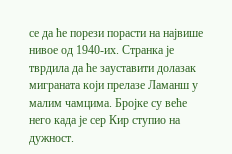се да ће порези порасти на највише нивое од 1940-их. Странка је тврдила да ће зауставити долазак миграната који прелазе Ламанш у малим чамцима. Бројке су веће него када је сер Кир ступио на дужност.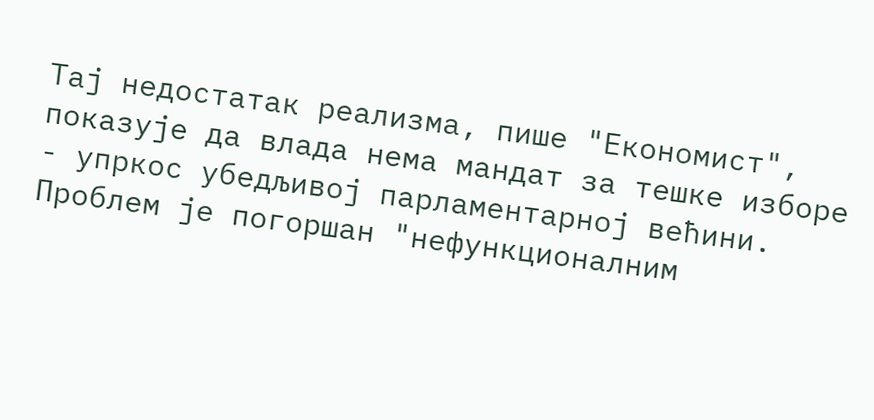Тај недостатак реализма, пише "Економист", показује да влада нема мандат за тешке изборе - упркос убедљивој парламентарној већини.
Проблем је погоршан "нефункционалним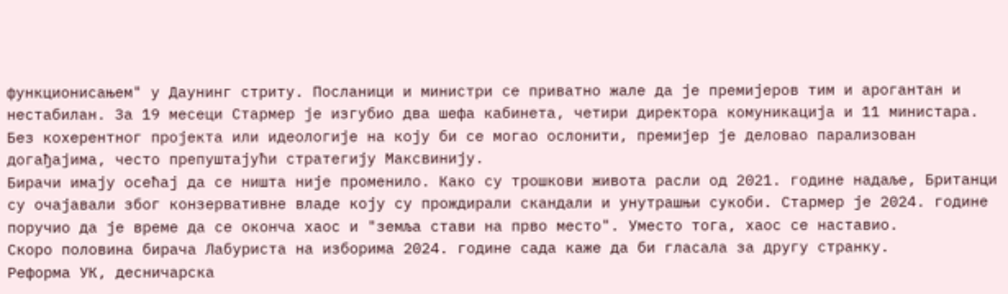функционисањем" у Даунинг стриту. Посланици и министри се приватно жале да је премијеров тим и арогантан и нестабилан. За 19 месеци Стармер је изгубио два шефа кабинета, четири директора комуникација и 11 министара. Без кохерентног пројекта или идеологије на коју би се могао ослонити, премијер је деловао парализован догађајима, често препуштајући стратегију Максвинију.
Бирачи имају осећај да се ништа није променило. Како су трошкови живота расли од 2021. године надаље, Британци су очајавали због конзервативне владе коју су прождирали скандали и унутрашњи сукоби. Стармер је 2024. године поручио да је време да се оконча хаос и "земља стави на прво место". Уместо тога, хаос се наставио.
Скоро половина бирача Лабуриста на изборима 2024. године сада каже да би гласала за другу странку.
Реформа УК, десничарска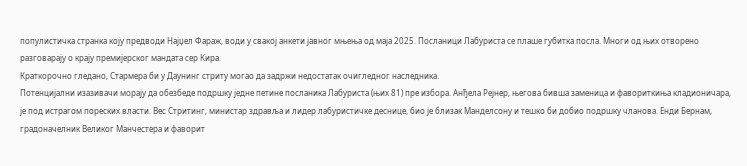популистичка странка коју предводи Најџел Фараж, води у свакој анкети јавног мњења од маја 2025. Посланици Лабуриста се плаше губитка посла. Многи од њих отворено разговарају о крају премијерског мандата сер Кира.
Краткорочно гледано, Стармера би у Даунинг стриту могао да задржи недостатак очигледног наследника.
Потенцијални изазивачи морају да обезбеде подршку једне петине посланика Лабуриста (њих 81) пре избора. Анђела Рејнер, његова бивша заменица и фавориткиња кладионичара, је под истрагом пореских власти. Вес Стритинг, министар здравља и лидер лабуристичке деснице, био је близак Манделсону и тешко би добио подршку чланова. Енди Бернам, градоначелник Великог Манчестера и фаворит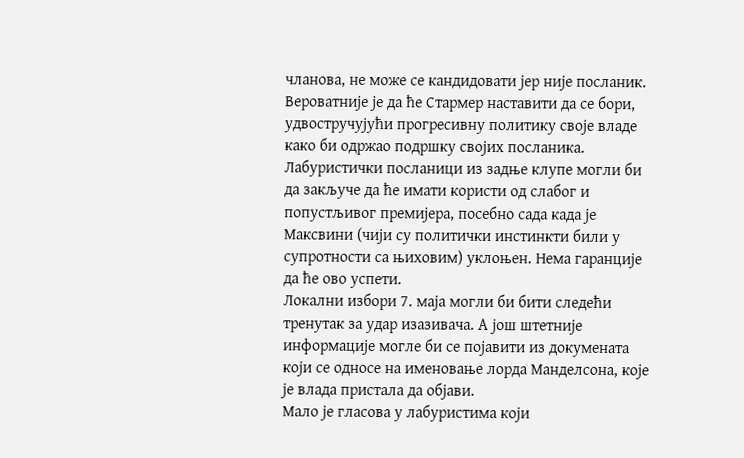чланова, не може се кандидовати јер није посланик.
Вероватније је да ће Стармер наставити да се бори, удвостручујући прогресивну политику своје владе како би одржао подршку својих посланика.
Лабуристички посланици из задње клупе могли би да закључе да ће имати користи од слабог и попустљивог премијера, посебно сада када је Максвини (чији су политички инстинкти били у супротности са њиховим) уклоњен. Нема гаранције да ће ово успети.
Локални избори 7. маја могли би бити следећи тренутак за удар изазивача. А још штетније информације могле би се појавити из докумената који се односе на именовање лорда Манделсона, које је влада пристала да објави.
Мало је гласова у лабуристима који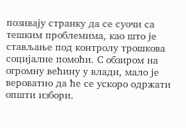позивају странку да се суочи са тешким проблемима, као што је стављање под контролу трошкова социјалне помоћи. С обзиром на огромну већину у влади, мало је вероватно да ће се ускоро одржати општи избори.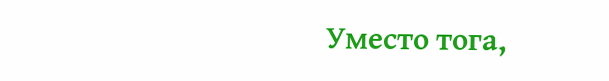Уместо тога,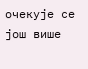очекује се још више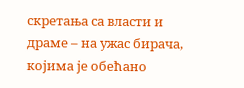скретања са власти и драме – на ужас бирача, којима је обећано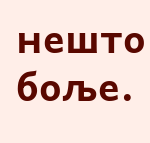нешто боље.